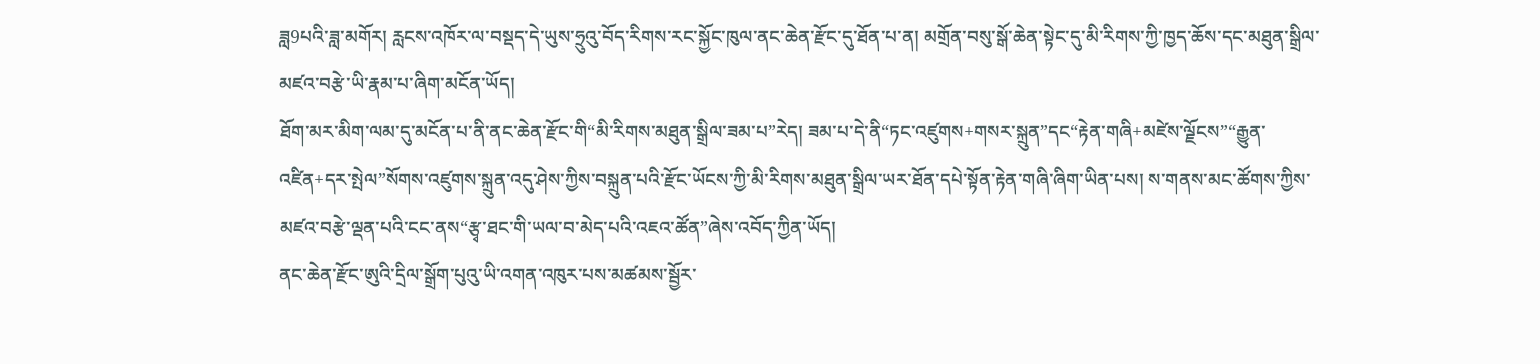ཟླ9པའི་ཟླ་མགོར། རླངས་འཁོར་ལ་བསྡད་དེ་ཡུས་ཧྲུའུ་བོད་རིགས་རང་སྐྱོང་ཁུལ་ནང་ཆེན་རྫོང་དུ་ཐོན་པ་ན། མགྲོན་བསུ་སྒོ་ཆེན་སྟེང་དུ་མི་རིགས་ཀྱི་ཁྱད་ཆོས་དང་མཐུན་སྒྲིལ་མཛའ་བརྩེ་ཡི་རྣམ་པ་ཞིག་མངོན་ཡོད།
ཐོག་མར་མིག་ལམ་དུ་མངོན་པ་ནི་ནང་ཆེན་རྫོང་གི“མི་རིགས་མཐུན་སྒྲིལ་ཟམ་པ”རེད། ཟམ་པ་དེ་ནི“ཏང་འཛུགས+གསར་སྐྲུན”དང“རྟེན་གཞི+མཛེས་ལྗོངས”“རྒྱུན་འཛིན+དར་སྤེལ”སོགས་འཛུགས་སྐྲུན་འདུ་ཤེས་ཀྱིས་བསྐྲུན་པའི་རྫོང་ཡོངས་ཀྱི་མི་རིགས་མཐུན་སྒྲིལ་ཡར་ཐོན་དཔེ་སྟོན་རྟེན་གཞི་ཞིག་ཡིན་པས། ས་གནས་མང་ཚོགས་ཀྱིས་མཛའ་བརྩེ་ལྡན་པའི་ངང་ནས“རྩྭ་ཐང་གི་ཡལ་བ་མེད་པའི་འཇའ་ཚོན”ཞེས་འབོད་ཀྱིན་ཡོད།
ནང་ཆེན་རྫོང་ཨུའི་དྲིལ་སྒྲོག་པུའུ་ཡི་འགན་འཁུར་པས་མཚམས་སྦྱོར་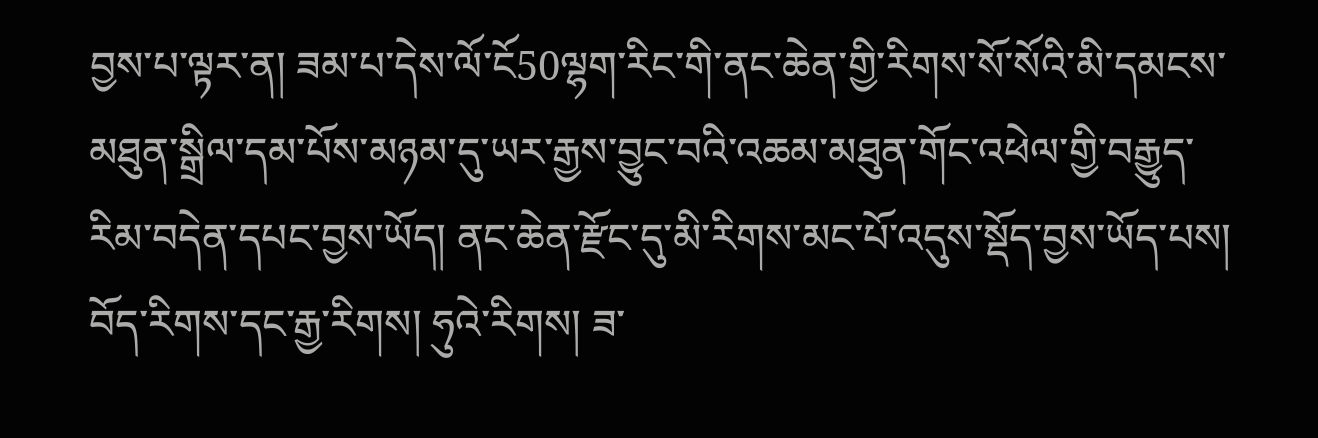བྱས་པ་ལྟར་ན། ཟམ་པ་དེས་ལོ་ངོ50ལྷག་རིང་གི་ནང་ཆེན་གྱི་རིགས་སོ་སོའི་མི་དམངས་མཐུན་སྒྲིལ་དམ་པོས་མཉམ་དུ་ཡར་རྒྱས་བྱུང་བའི་འཆམ་མཐུན་གོང་འཕེལ་གྱི་བརྒྱུད་རིམ་བདེན་དཔང་བྱས་ཡོད། ནང་ཆེན་རྫོང་དུ་མི་རིགས་མང་པོ་འདུས་སྡོད་བྱས་ཡོད་པས། བོད་རིགས་དང་རྒྱ་རིགས། ཧུའེ་རིགས། ཟ་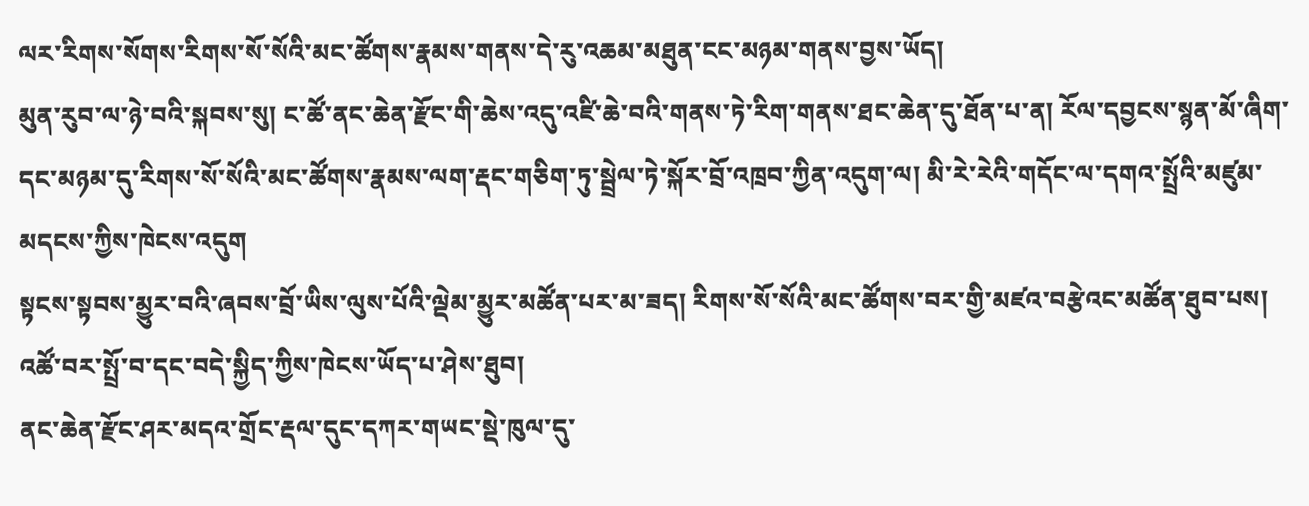ལར་རིགས་སོགས་རིགས་སོ་སོའི་མང་ཚོགས་རྣམས་གནས་དེ་རུ་འཆམ་མཐུན་ངང་མཉམ་གནས་བྱས་ཡོད།
མུན་རུབ་ལ་ཉེ་བའི་སྐབས་སུ། ང་ཚོ་ནང་ཆེན་རྫོང་གི་ཆེས་འདུ་འཛི་ཆེ་བའི་གནས་ཏེ་རིག་གནས་ཐང་ཆེན་དུ་ཐོན་པ་ན། རོལ་དབྱངས་སྙན་མོ་ཞིག་དང་མཉམ་དུ་རིགས་སོ་སོའི་མང་ཚོགས་རྣམས་ལག་རྡང་གཅིག་ཏུ་སྦྲེལ་ཏེ་སྐོར་བྲོ་འཁྲབ་ཀྱིན་འདུག་ལ། མི་རེ་རེའི་གདོང་ལ་དགའ་སྤྲོའི་མཛུམ་མདངས་ཀྱིས་ཁེངས་འདུག
སྟངས་སྟབས་མྱུར་བའི་ཞབས་བྲོ་ཡིས་ལུས་པོའི་ལྡེམ་མྱུར་མཚོན་པར་མ་ཟད། རིགས་སོ་སོའི་མང་ཚོགས་བར་གྱི་མཛའ་བརྩེའང་མཚོན་ཐུབ་པས། འཚོ་བར་སྤྲོ་བ་དང་བདེ་སྐྱིད་ཀྱིས་ཁེངས་ཡོད་པ་ཤེས་ཐུབ།
ནང་ཆེན་རྫོང་ཤར་མདའ་གྲོང་རྡལ་དུང་དཀར་གཡང་སྡེ་ཁུལ་དུ་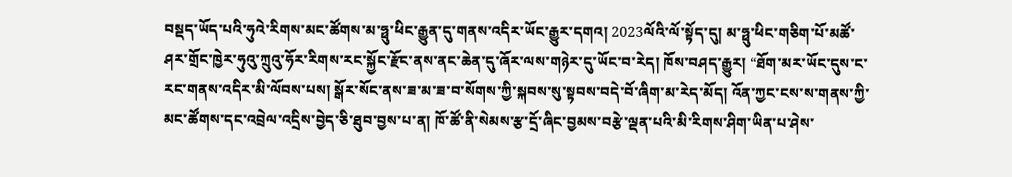བསྡད་ཡོད་པའི་ཧུའེ་རིགས་མང་ཚོགས་མ་ཧྥུ་ཕིང་རྒྱུན་དུ་གནས་འདིར་ཡོང་རྒྱུར་དགའ། 2023ལོའི་ལོ་སྟོད་དུ། མ་ཧྥུ་ཕིང་གཅིག་པོ་མཚོ་ཤར་གྲོང་ཁྱེར་ཧུའུ་ཀྲུའུ་ཧོར་རིགས་རང་སྐྱོང་རྫོང་ནས་ནང་ཆེན་དུ་ཞོར་ལས་གཉེར་དུ་ཡོང་བ་རེད། ཁོས་བཤད་རྒྱུར། “ཐོག་མར་ཡོང་དུས་ང་རང་གནས་འདིར་མི་ལོབས་པས། སྒོར་སོང་ནས་ཟ་མ་ཟ་བ་སོགས་ཀྱི་སྐབས་སུ་སྟབས་བདེ་བོ་ཞིག་མ་རེད་མོད། འོན་ཀྱང་ངས་ས་གནས་ཀྱི་མང་ཚོགས་དང་འབྲེལ་འདྲིས་བྱེད་ཅི་ཐུབ་བྱས་པ་ན། ཁོ་ཚོ་ནི་སེམས་རྩ་དྲོ་ཞིང་བྱམས་བརྩེ་ལྡན་པའི་མི་རིགས་ཤིག་ཡིན་པ་ཤེས་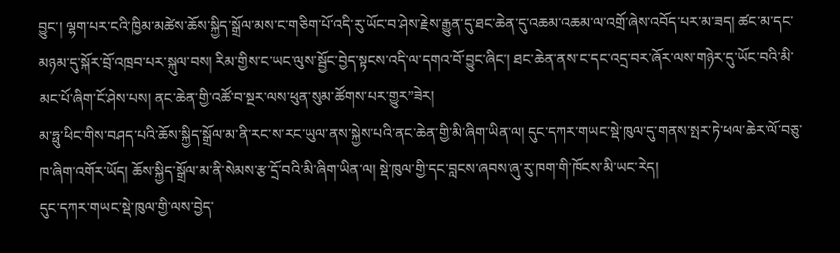བྱུང་། ལྷག་པར་ངའི་ཁྱིམ་མཚེས་ཆོས་སྐྱིད་སྒྲོལ་མས་ང་གཅིག་པོ་འདི་རུ་ཡོང་བ་ཤེས་རྗེས་རྒྱུན་དུ་ཐང་ཆེན་དུ་འཆམ་འཆམ་ལ་འགྲོ་ཞེས་འབོད་པར་མ་ཟད། ཚང་མ་དང་མཉམ་དུ་སྐོར་བྲོ་འཁྲབ་པར་སྐུལ་བས། རིམ་གྱིས་ང་ཡང་ལུས་སྦྱོང་བྱེད་སྟངས་འདི་ལ་དགའ་བོ་བྱུང་ཞིང་། ཐང་ཆེན་ནས་ང་དང་འདྲ་བར་ཞོར་ལས་གཉེར་དུ་ཡོང་བའི་མི་མང་པོ་ཞིག་ངོ་ཤེས་པས། ནང་ཆེན་གྱི་འཚོ་བ་སྔར་ལས་ཕུན་སུམ་ཚོགས་པར་གྱུར”ཟེར།
མ་ཧྥུ་ཕིང་གིས་བཤད་པའི་ཆོས་སྐྱིད་སྒྲོལ་མ་ནི་རང་ས་རང་ཡུལ་ནས་སྐྱེས་པའི་ནང་ཆེན་གྱི་མི་ཞིག་ཡིན་ལ། དུང་དཀར་གཡང་སྡེ་ཁུལ་དུ་གནས་སྤར་ཏེ་ཕལ་ཆེར་ལོ་བཅུ་ཁ་ཞིག་འགོར་ཡོད། ཆོས་སྐྱིད་སྒྲོལ་མ་ནི་སེམས་རྩ་དྲོ་བའི་མི་ཞིག་ཡིན་ལ། སྡེ་ཁུལ་གྱི་དང་བླངས་ཞབས་ཞུ་རུ་ཁག་གི་ཁོངས་མི་ཡང་རེད།
དུང་དཀར་གཡང་སྡེ་ཁུལ་གྱི་ལས་བྱེད་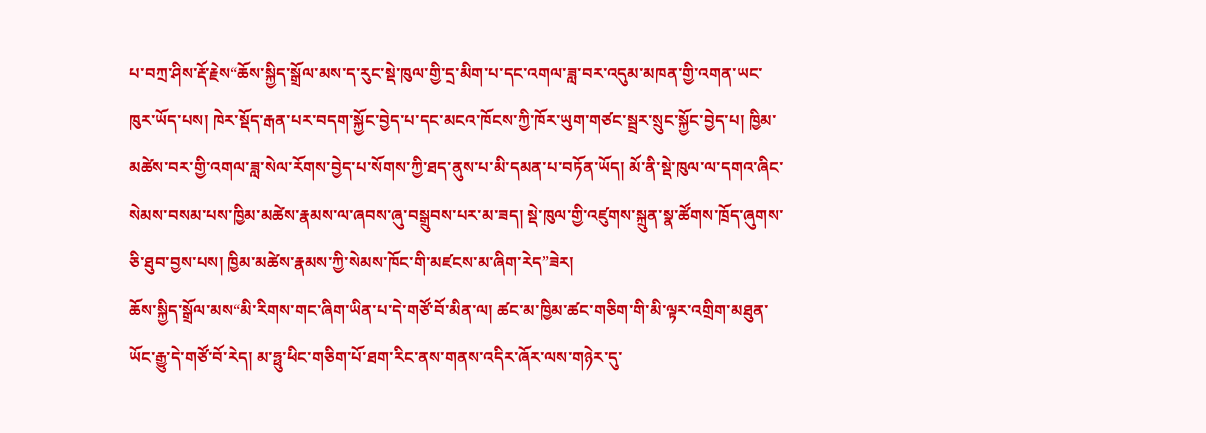པ་བཀྲ་ཤིས་རྡོ་རྗེས“ཆོས་སྐྱིད་སྒྲོལ་མས་ད་རུང་སྡེ་ཁུལ་གྱི་དྲ་མིག་པ་དང་འགལ་ཟླ་བར་འདུམ་མཁན་གྱི་འགན་ཡང་ཁུར་ཡོད་པས། ཁེར་སྡོད་རྒན་པར་བདག་སྐྱོང་བྱེད་པ་དང་མངའ་ཁོངས་ཀྱི་ཁོར་ཡུག་གཙང་སྦྲར་སྲུང་སྐྱོང་བྱེད་པ། ཁྱིམ་མཚེས་བར་གྱི་འགལ་ཟླ་སེལ་རོགས་བྱེད་པ་སོགས་ཀྱི་ཐད་ནུས་པ་མི་དམན་པ་བཏོན་ཡོད། མོ་ནི་སྡེ་ཁུལ་ལ་དགའ་ཞིང་སེམས་བསམ་པས་ཁྱིམ་མཚེས་རྣམས་ལ་ཞབས་ཞུ་བསྒྲུབས་པར་མ་ཟད། སྡེ་ཁུལ་གྱི་འཛུགས་སྐྲུན་སྣ་ཚོགས་ཁྲོད་ཞུགས་ཅི་ཐུབ་བྱས་པས། ཁྱིམ་མཚེས་རྣམས་ཀྱི་སེམས་ཁོང་གི་མཛངས་མ་ཞིག་རེད”ཟེར།
ཆོས་སྐྱིད་སྒྲོལ་མས“མི་རིགས་གང་ཞིག་ཡིན་པ་དེ་གཙོ་བོ་མིན་ལ། ཚང་མ་ཁྱིམ་ཚང་གཅིག་གི་མི་ལྟར་འགྲིག་མཐུན་ཡོང་རྒྱུ་དེ་གཙོ་བོ་རེད། མ་ཧྥུ་ཕིང་གཅིག་པོ་ཐག་རིང་ནས་གནས་འདིར་ཞོར་ལས་གཉེར་དུ་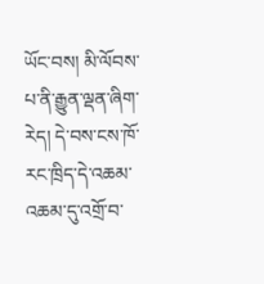ཡོང་བས། མི་ལོབས་པ་ནི་རྒྱུན་ལྡན་ཞིག་རེད། དེ་བས་ངས་ཁོ་རང་ཁྲིད་དེ་འཆམ་འཆམ་དུ་འགྲོ་བ་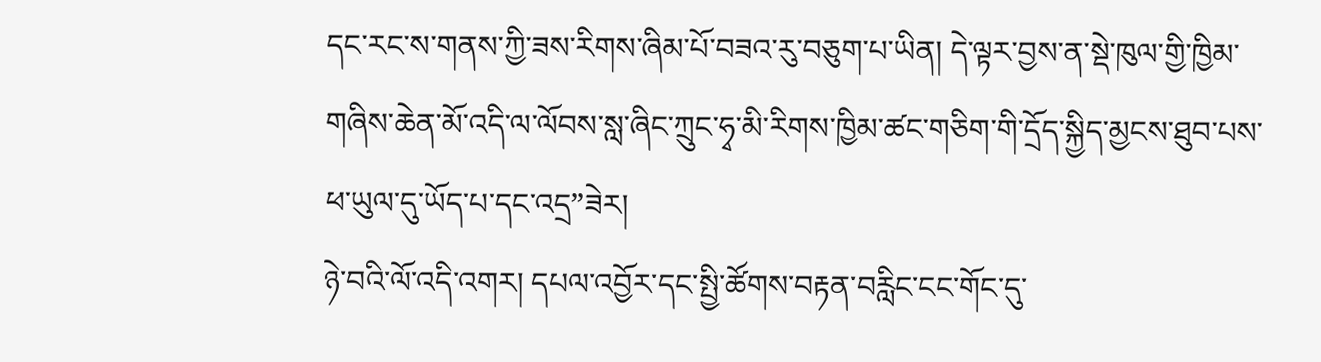དང་རང་ས་གནས་ཀྱི་ཟས་རིགས་ཞིམ་པོ་བཟའ་རུ་བཅུག་པ་ཡིན། དེ་ལྟར་བྱས་ན་སྡེ་ཁུལ་གྱི་ཁྱིམ་གཞིས་ཆེན་མོ་འདི་ལ་ལོབས་སླ་ཞིང་ཀྲུང་ཧྭ་མི་རིགས་ཁྱིམ་ཚང་གཅིག་གི་དྲོད་སྐྱིད་མྱངས་ཐུབ་པས་ཕ་ཡུལ་དུ་ཡོད་པ་དང་འདྲ”ཟེར།
ཉེ་བའི་ལོ་འདི་འགར། དཔལ་འབྱོར་དང་སྤྱི་ཚོགས་བརྟན་བརླིང་ངང་གོང་དུ་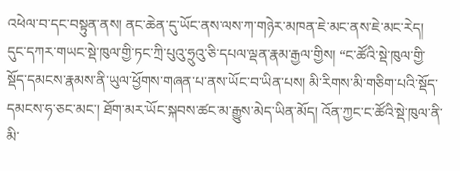འཕེལ་བ་དང་བསྟུན་ནས། ནང་ཆེན་དུ་ཡོང་ནས་ལས་ཀ་གཉེར་མཁན་ཇེ་མང་ནས་ཇེ་མང་རེད།
དུང་དཀར་གཡང་སྡེ་ཁུལ་གྱི་ཏང་ཀྲི་པུའུ་ཧྲུའུ་ཅི་དཔལ་ལྡན་རྣམ་རྒྱལ་གྱིས། “ང་ཚོའི་སྡེ་ཁུལ་གྱི་སྡོད་དམངས་རྣམས་ནི་ཡུལ་ཕྱོགས་གཞན་པ་ནས་ཡོང་བ་ཡིན་པས། མི་རིགས་མི་གཅིག་པའི་སྡོད་དམངས་ཧ་ཅང་མང་། ཐོག་མར་ཡོང་སྐབས་ཚང་མ་རྒྱུས་མེད་ཡིན་མོད། འོན་ཀྱང་ང་ཚོའི་སྡེ་ཁུལ་ནི་མི་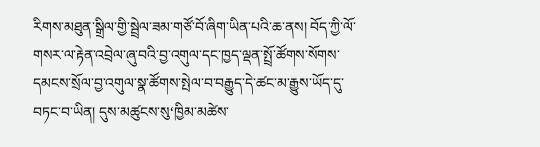རིགས་མཐུན་སྒྲིལ་གྱི་སྦྲེལ་ཟམ་གཙོ་བོ་ཞིག་ཡིན་པའི་ཆ་ནས། བོད་ཀྱི་ལོ་གསར་ལ་རྟེན་འབྲེལ་ཞུ་བའི་བྱ་འགུལ་དང་ཁྱད་ལྡན་སྤྲོ་ཚོགས་སོགས་དམངས་སྲོལ་བྱ་འགུལ་སྣ་ཚོགས་སྤེལ་བ་བརྒྱུད་དེ་ཚང་མ་རྒྱུས་ཡོད་དུ་བཏང་བ་ཡིན། དུས་མཚུངས་སུ‘ཁྱིམ་མཚེས་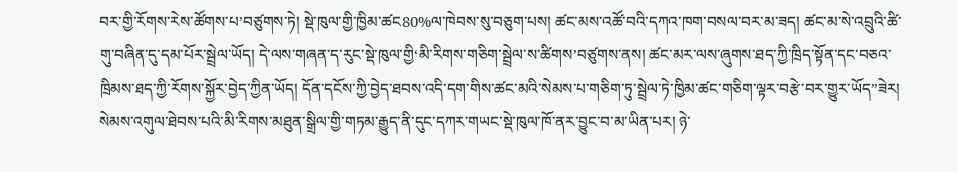བར་གྱི་རོགས་རེས་ཚོགས་པ’བཙུགས་ཏེ། སྡེ་ཁུལ་གྱི་ཁྱིམ་ཚང80%ལ་ཁེབས་སུ་བཅུག་པས། ཚང་མས་འཚོ་བའི་དཀའ་ཁག་བསལ་བར་མ་ཟད། ཚང་མ་སེ་འབྲུའི་ཚི་གུ་བཞིན་དུ་དམ་པོར་སྦྲེལ་ཡོད། དེ་ལས་གཞན་ད་རུང་སྡེ་ཁུལ་གྱི‘མི་རིགས་གཅིག་སྦྲེལ་ས་ཚིགས’བཙུགས་ནས། ཚང་མར་ལས་ཞུགས་ཐད་ཀྱི་ཁྲིད་སྟོན་དང་བཅའ་ཁྲིམས་ཐད་ཀྱི་རོགས་སྐྱོར་བྱེད་ཀྱིན་ཡོད། དོན་དངོས་ཀྱི་བྱེད་ཐབས་འདི་དག་གིས་ཚང་མའི་སེམས་པ་གཅིག་ཏུ་སྦྲེལ་ཏེ་ཁྱིམ་ཚང་གཅིག་ལྟར་བརྩེ་བར་གྱུར་ཡོད”ཟེར།
སེམས་འགུལ་ཐེབས་པའི་མི་རིགས་མཐུན་སྒྲིལ་གྱི་གཏམ་རྒྱུད་ནི་དུང་དཀར་གཡང་སྡེ་ཁུལ་ཁོ་ནར་བྱུང་བ་མ་ཡིན་པར། ཉེ་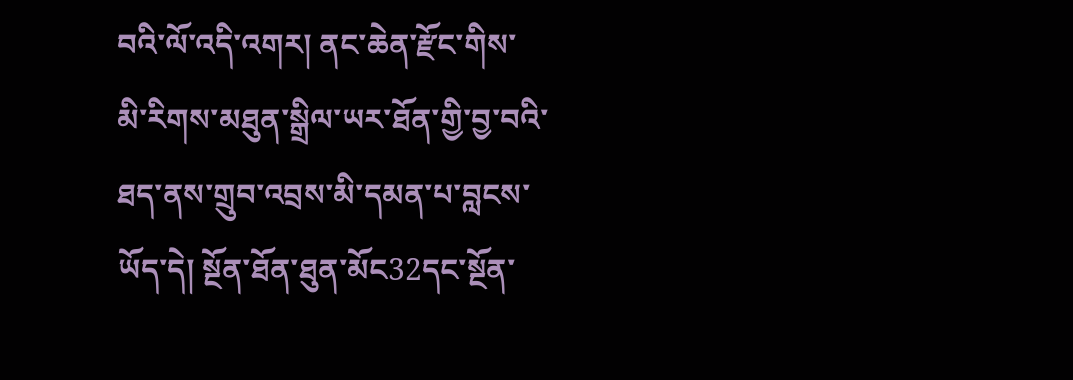བའི་ལོ་འདི་འགར། ནང་ཆེན་རྫོང་གིས་མི་རིགས་མཐུན་སྒྲིལ་ཡར་ཐོན་གྱི་བྱ་བའི་ཐད་ནས་གྲུབ་འབྲས་མི་དམན་པ་བླངས་ཡོད་དེ། སྔོན་ཐོན་ཐུན་མོང32དང་སྔོན་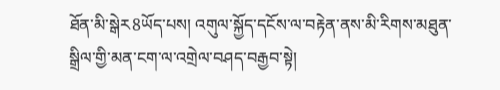ཐོན་མི་སྒེར8ཡོད་པས། འགུལ་སྐྱོད་དངོས་ལ་བརྟེན་ནས་མི་རིགས་མཐུན་སྒྲིལ་གྱི་མན་ངག་ལ་འགྲེལ་བཤད་བརྒྱབ་སྟེ།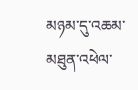མཉམ་དུ་འཆམ་མཐུན་འཕེལ་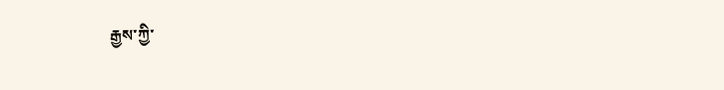རྒྱས་ཀྱི་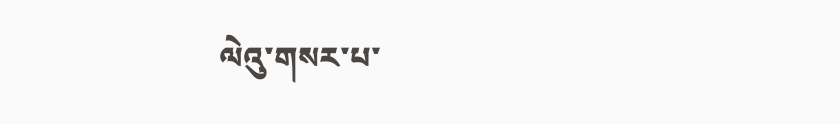ལེའུ་གསར་པ་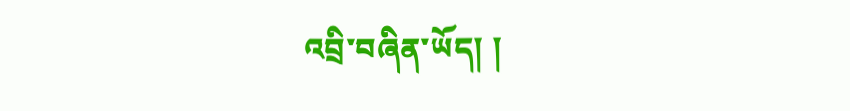འབྲི་བཞིན་ཡོད། །